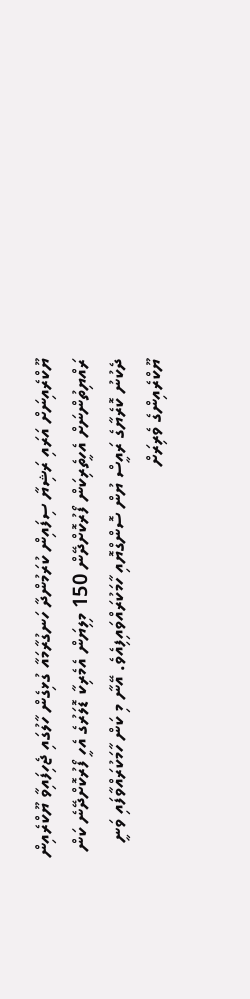ޔޫކްރެއިނަށް އަރައި ރަޝިޔާ ސިފައިން ކުރަމުންދާ ހަނގުރާމައާ ގުޅިގެން ހާލުގައި ޖެހިފައިވާ ޔޫކްރެއިން ރައްޔިތުންނަށް އެހީތެރިކަން ފޯރުކޮށްދޭން 150 މިލިޔަން އެމެރިކާ ޑޮލަރުގެ އެހީ ފޯރުކޮށްދޭނެ ކަން ދެކުނު ކޮރެޔާގެ ރައީސް ޔުން ސޮންގްޔޮއި ހާމަކުރައްވައިފިއެވެ. އޭނާ މި ކަން ހާމަކުރައްވާފައި ވަނީ ޔޫކްރެއިންގެ ވެރިރަށް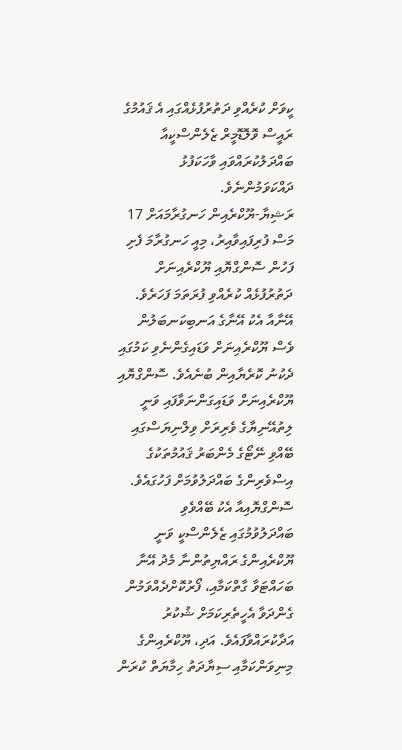ކީވަށް ކުރެއްވި ދަތުރުފުޅެއްގައި އެ ޤައުމުގެ ރައީސް ވޮލޮޑޮމީރް ޒެލެންސްކީއާ ބައްދަލުކުރައްވައި ވާހަކަފުޅު ދައްކަވަމުންނެވެ.
ރަޝިޔާ-ޔޫކްރެއިން ހަނގުރާމައަށް 17 މަސް ފުރިފައިވާއިރު، މިއީ ހަނގުރާމަ ފެށި ފަހުން ސޮންގްޔޮއި ޔޫކްރެއިނަށް ދަތުރުފުޅެއް ކުރެއްވި ފުރަތަމަ ފަހަރެވެ. އޭނާއާ އެކު އޭނާގެ އަނބިކަނބަލުން ވެސް ޔޫކްރެއިނަށް ވަޑައިގެންނެވި ކަމުގައި ދެކުނު ކޮރެޔާއިން ބުނެއެވެ. ސޮންގްޔޮއި ޔޫކްރެއިނަށް ވަޑައިގަންނަވާފައި ވަނީ ލިތުއޭނިޔާގެ ވެރިރަށް ވިލްނިޔަސްގައި ބޭއްވި ނޭޓޯގެ މެންބަރު ޤައުމުތަކުގެ އިސްވެރިންގެ ބައްދަލުވުމަށް ފަހުގައެވެ.
ސޮންގްޔޮއިއާ އެކު ބޭއްވެވި ބައްދަލުވުމުގައި ޒެލެންސްކީ ވަނީ ޔޫކްރެއިންގެ ރައްޔިތުންނާ މެދު އޭނާ ބަހައްޓަވާ ގާތްކަމާއި، ފޯރުކޮށްދެއްވަމުން ގެންދަވާ އެހީތެރިކަމަށް ޝުކުރު އަދާކުރައްވާފައެވެ. އަދި، ޔޫކްރެއިންގެ މިނިވަންކަމާއި ސިޔާދަތު ހިމާޔަތް ކުރަން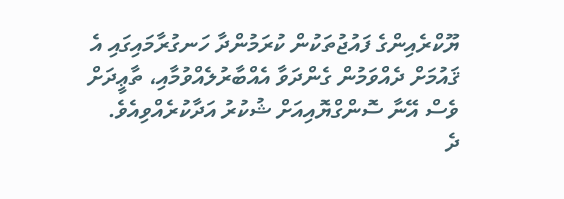ޔޫކްރެއިންގެ ފައުޖުތަކުން ކުރަމުންދާ ހަނގުރާމައިގައި އެ ޤައުމަށް ދެއްވަމުން ގެންދަވާ އެއްބާރުލެއްވުމާއި، ތާޢީދަށް ވެސް އޭނާ ސޮންގްޔޮއިއަށް ޝުކުރު އަދާކުރެއްވިއެވެ.
ދެ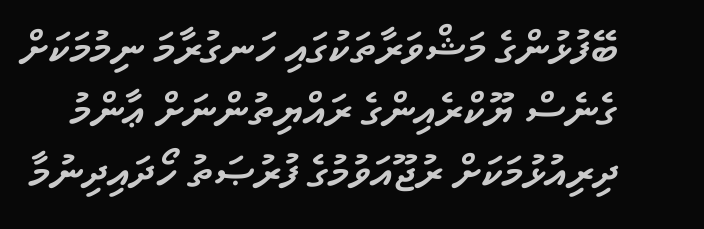ބޭފުޅުންގެ މަޝްވަރާތަކުގައި ހަނގުރާމަ ނިމުމަކަށް ގެނެސް ޔޫކްރެއިންގެ ރައްޔިތުންނަށް ޢާންމު ދިރިއުޅުމަކަށް ރުޖޫއަވުމުގެ ފުރުޞަތު ހޯދައިދިނުމާ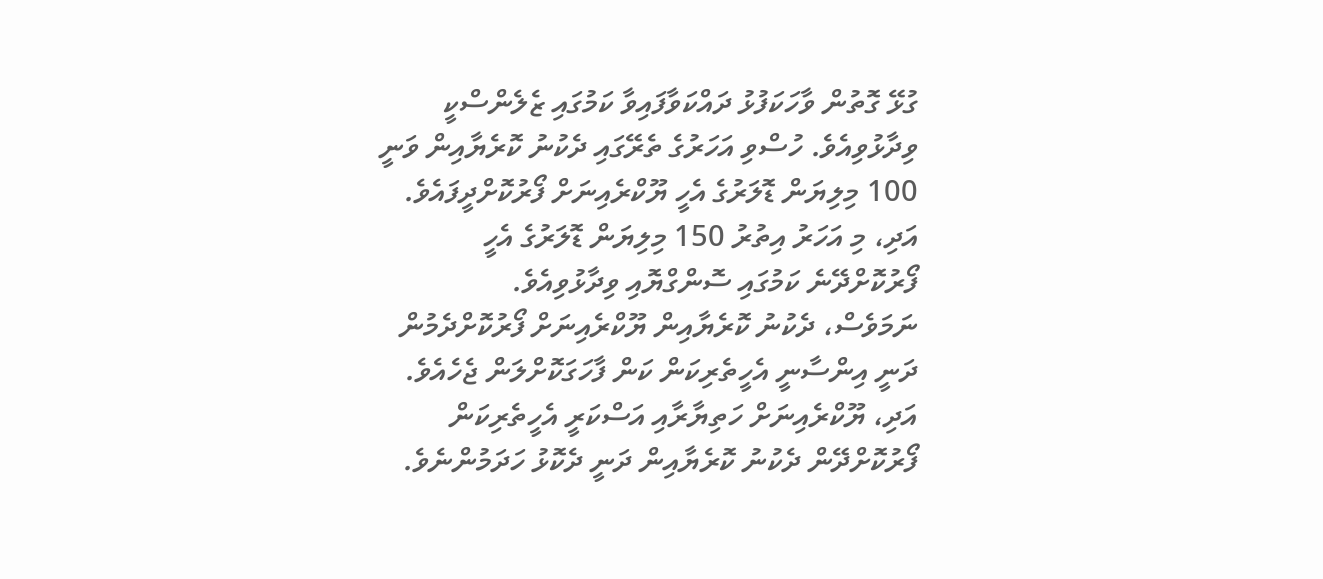ގުޅޭ ގޮތުން ވާހަކަފުޅު ދައްކަވާފައިވާ ކަމުގައި ޒެލެންސްކީ ވިދާޅުވިއެވެ. ހުސްވި އަހަރުގެ ތެރޭގައި ދެކުނު ކޮރެޔާއިން ވަނީ 100 މިލިޔަން ޑޮލަރުގެ އެހީ ޔޫކްރެއިނަށް ފޯރުކޮށްދީފައެވެ. އަދި، މި އަހަރު އިތުރު 150 މިލިޔަން ޑޮލަރުގެ އެހީ ފޯރުކޮށްދޭނެ ކަމުގައި ސޮންގްޔޮއި ވިދާޅުވިއެވެ.
ނަމަވެސް، ދެކުނު ކޮރެޔާއިން ޔޫކްރެއިނަށް ފޯރުކޮށްދެމުން ދަނީ އިންސާނީ އެހީތެރިކަން ކަން ފާހަގަކޮށްލަން ޖެހެއެވެ. އަދި، ޔޫކްރެއިނަށް ހަތިޔާރާއި އަސްކަރީ އެހީތެރިކަން ފޯރުކޮށްދޭން ދެކުނު ކޮރެޔާއިން ދަނީ ދެކޮޅު ހަދަމުންނެވެ.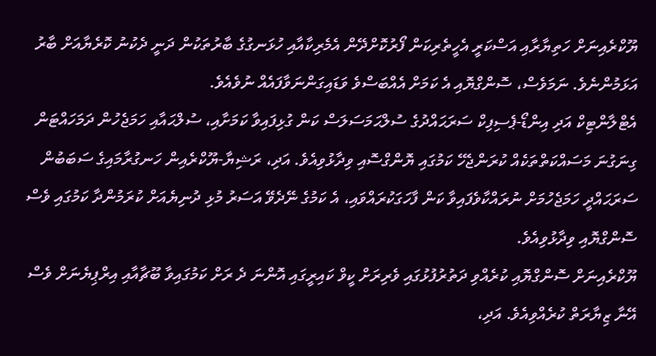ޔޫކްރެއިނަށް ހަތިޔާރާއި އަސްކަރީ އެހީތެރިކަން ފޯރުކޮށްދޭން އެމެރިކާއާއި ހުޅަނގުގެ ބާރުތަކުން ދަނީ ދެކުނު ކޮރެޔާއަށް ބާރު އަޅަމުންނެވެ. ނަމަވެސް، ސޮންގްޔޮއި އެ ކަމަށް އެއްބަސްވެ ވަޑައިގަންނަވާފައެއް ނުވެއެވެ.
އެޓްލާންޓިކް އަދި އިންޑޯ-ޕެސިފިކް ސަރަޙައްދުގެ ސުލްޙަމަސަލަސް ކަން ގުޅިފައިވާ ކަމަށާއި، ސުލްޙައާއި ހަމަޖެހުން ދަމަހައްޓަން ގިނަގުނަ މަސައްކަތްތަކެއް ކުރަންޖެހޭ ކަމުގައި ޔޮންގްސޮއި ވިދާޅުވިއެވެ. އަދި، ރަޝިޔާ-ޔޫކްރެއިން ހަނގުރާމައިގެ ސަބަބުން ސަރަޙައްދީ ހަމަޖެހުމަށް ނުރައްކާވެފައިވާ ކަން ފާހަގަކުރައްވައި، އެ ކަމުގެ ނޭދެވޭ އަސަރު މުޅި ދުނިޔެއަށް ކުރަމުންދާ ކަމުގައި ވެސް ސޮންގްޔޮއި ވިދާޅުވިއެވެ.
ޔޫކްރެއިނަށް ސޮންގްޔޮއި ކުރެއްވި ދަތުރުފުޅުގައި ވެރިރަށް ކީވް ކައިރީގައި އޮންނަ ދެ ރަށް ކަމުގައިވާ ބޫޗާއާއި އިރްޕިޔެނަށް ވެސް އޭނާ ޒިޔާރަތް ކުރެއްވިއެވެ. އަދި،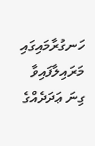ހަނގުރާމައިގައި މަރައިލާފައިވާ ގިނަ ޢަދަދެއްގެ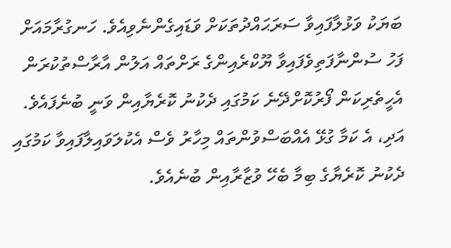ބަޔަކު ވަޅުލާފައިވާ ސަރަޙައްދުތަކަށް ވަޑައިގެންނެވިއެވެ. ހަނގުރާމައަށް ފަހު ސުންނާފަތިވެފައިވާ ޔޫކްރެއިންގެ ރަށްތައް އަލުން އާރާސްތުކުރަން އެހީތެރިކަން ފޯރުކޮށްދޭނެ ކަމުގައި ދެކުނު ކޮރެޔާއިން ވަނީ ބުނެފައެވެ. އަދި، އެ ކަމާ ގުޅޭ އެއްބަސްވުންތައް މިހާރު ވެސް އެކުލަވައިލާފައިވާ ކަމުގައި ދެކުނު ކޮރެޔާގެ ބިމާ ބެހޭ ވުޒާރާއިން ބުނެއެވެ.